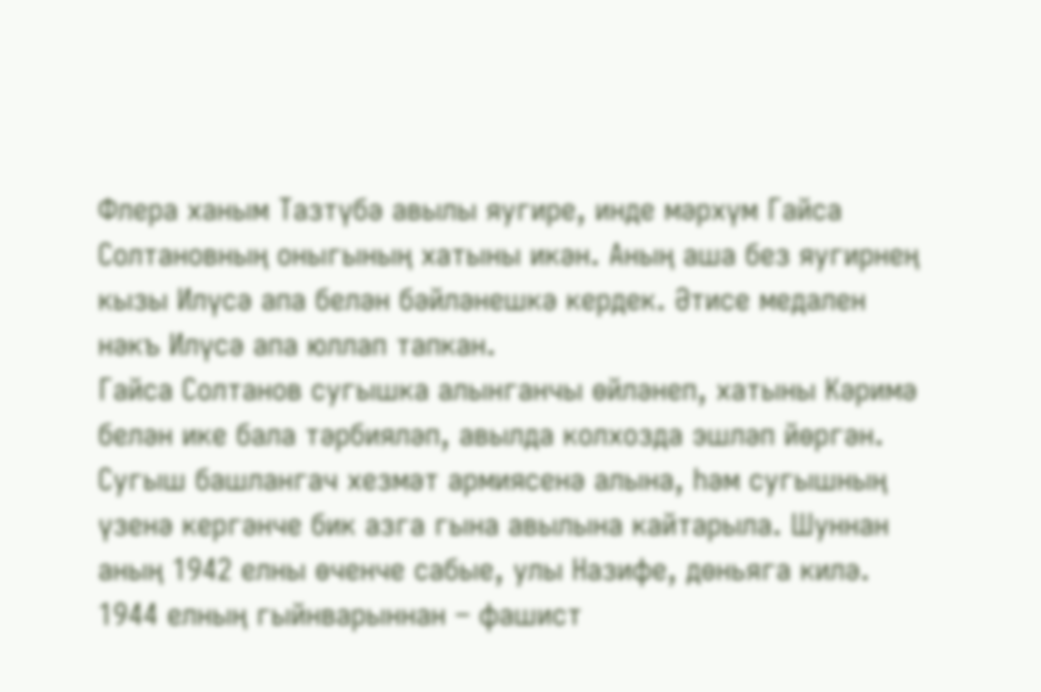Флера ханым Тазтүбә авылы яугире, инде мәрхүм Гайса Солтановның оныгының хатыны икән. Аның аша без яугирнең кызы Илүсә апа белән бәйләнешкә кердек. Әтисе медален нәкъ Илүсә апа юллап тапкан.
Гайса Солтанов сугышка алынганчы өйләнеп, хатыны Кәримә белән ике бала тәрбияләп, авылда колхозда эшләп йөргән. Сугыш башлангач хезмәт армиясенә алына, һәм сугышның үзенә кергәнче бик азга гына авылына кайтарыла. Шуннан аның 1942 елны өченче сабые, улы Назифе, дөньяга килә. 1944 елның гыйнварыннан – фашист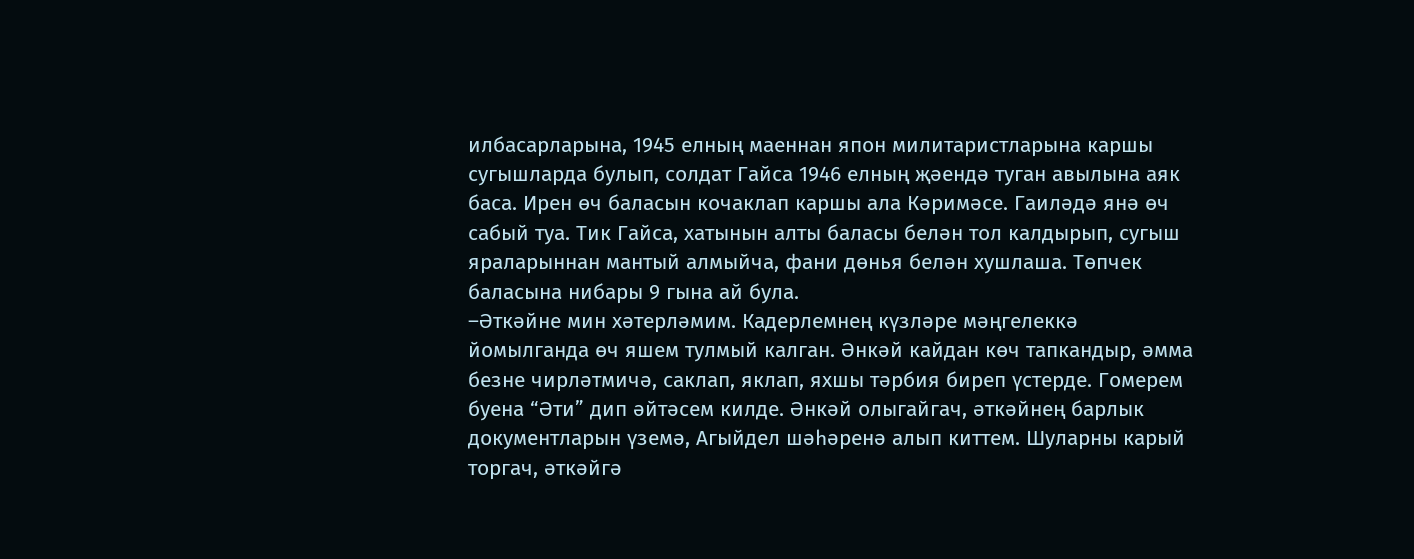илбасарларына, 1945 елның маеннан япон милитаристларына каршы сугышларда булып, солдат Гайса 1946 елның җәендә туган авылына аяк баса. Ирен өч баласын кочаклап каршы ала Кәримәсе. Гаиләдә янә өч сабый туа. Тик Гайса, хатынын алты баласы белән тол калдырып, сугыш яраларыннан мантый алмыйча, фани дөнья белән хушлаша. Төпчек баласына нибары 9 гына ай була.
–Әткәйне мин хәтерләмим. Кадерлемнең күзләре мәңгелеккә йомылганда өч яшем тулмый калган. Әнкәй кайдан көч тапкандыр, әмма безне чирләтмичә, саклап, яклап, яхшы тәрбия биреп үстерде. Гомерем буена “Әти” дип әйтәсем килде. Әнкәй олыгайгач, әткәйнең барлык документларын үземә, Агыйдел шәһәренә алып киттем. Шуларны карый торгач, әткәйгә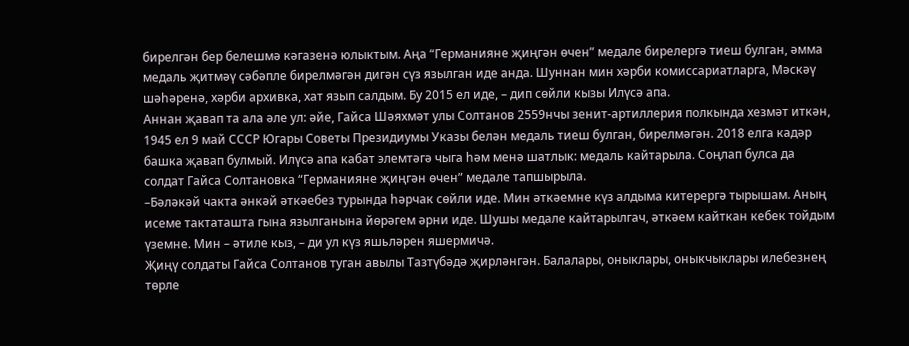бирелгән бер белешмә кәгазенә юлыктым. Аңа “Германияне җиңгән өчен” медале бирелергә тиеш булган, әмма медаль җитмәү сәбәпле бирелмәгән дигән сүз язылган иде анда. Шуннан мин хәрби комиссариатларга, Мәскәү шәһәренә, хәрби архивка, хат язып салдым. Бу 2015 ел иде, – дип сөйли кызы Илүсә апа.
Аннан җавап та ала әле ул: әйе, Гайса Шәяхмәт улы Солтанов 2559нчы зенит-артиллерия полкында хезмәт иткән, 1945 ел 9 май СССР Югары Советы Президиумы Указы белән медаль тиеш булган, бирелмәгән. 2018 елга кадәр башка җавап булмый. Илүсә апа кабат элемтәгә чыга һәм менә шатлык: медаль кайтарыла. Соңлап булса да солдат Гайса Солтановка “Германияне җиңгән өчен” медале тапшырыла.
–Бәләкәй чакта әнкәй әткәебез турында һәрчак сөйли иде. Мин әткәемне күз алдыма китерергә тырышам. Аның исеме тактаташта гына язылганына йөрәгем әрни иде. Шушы медале кайтарылгач, әткәем кайткан кебек тойдым үземне. Мин – әтиле кыз, – ди ул күз яшьләрен яшермичә.
Җиңү солдаты Гайса Солтанов туган авылы Тазтүбәдә җирләнгән. Балалары, оныклары, оныкчыклары илебезнең төрле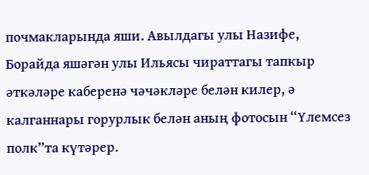почмакларында яши. Авылдагы улы Назифе, Борайда яшәгән улы Ильясы чираттагы тапкыр әткәләре каберенә чәчәкләре белән килер, ә калганнары горурлык белән аның фотосын “Үлемсез полк”та күтәрер.